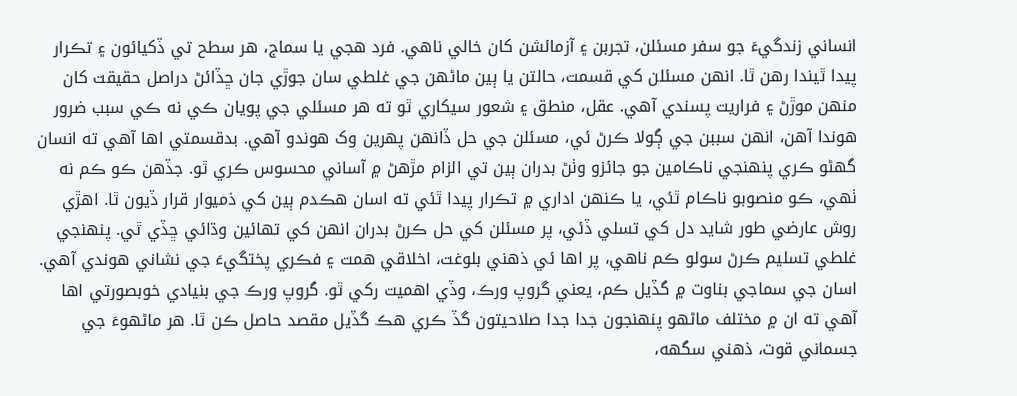انساني زندگيءَ جو سفر مسئلن، تجربن ۽ آزمائشن کان خالي ناهي. فرد هجي يا سماج، هر سطح تي ڏکيائون ۽ تڪرار پيدا ٿيندا رهن ٿا. انهن مسئلن کي قسمت، حالتن يا ٻين ماڻهن جي غلطي سان جوڙي جان ڇڏائڻ دراصل حقيقت کان منهن موڙڻ ۽ فراريت پسندي آهي. عقل، منطق ۽ شعور سيکاري ٿو ته هر مسئلي جي پويان ڪي نه ڪي سبب ضرور هوندا آهن، انهن سببن جي ڳولا ڪرڻ ئي، مسئلن جي حل ڏانهن پهرين وک هوندو آهي. بدقسمتي اها آهي ته انسان گهڻو ڪري پنهنجي ناڪامين جو جائزو وٺڻ بدران ٻين تي الزام مڙهڻ ۾ آساني محسوس ڪري ٿو. جڏهن ڪو ڪم نه ٺهي، ڪو منصوبو ناڪام ٿئي، يا ڪنهن اداري ۾ تڪرار پيدا ٿئي ته اسان هڪدم ٻين کي ذميوار قرار ڏيون ٿا. اهڙي روش عارضي طور شايد دل کي تسلي ڏئي، پر مسئلن کي حل ڪرڻ بدران انهن کي تهائين وڌائي ڇڏي ٿي. پنهنجي غلطي تسليم ڪرڻ سولو ڪم ناهي، پر اها ئي ذهني بلوغت، اخلاقي همت ۽ فڪري پختگيءَ جي نشاني هوندي آهي.
اسان جي سماجي بناوت ۾ گڏيل ڪم، يعني گروپ ورڪ، وڏي اهميت رکي ٿو. گروپ ورڪ جي بنيادي خوبصورتي اها آهي ته ان ۾ مختلف ماڻهو پنهنجون جدا جدا صلاحيتون گڏ ڪري هڪ گڏيل مقصد حاصل ڪن ٿا. هر ماڻهوءَ جي جسماني قوت، ذهني سگهه،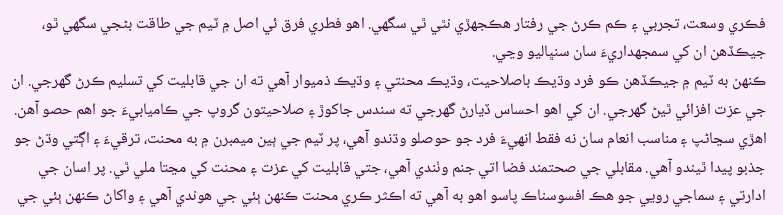فڪري وسعت، تجربي ۽ ڪم ڪرڻ جي رفتار هڪجهڙي نٿي ٿي سگهي. اهو فطري فرق ئي اصل ۾ ٽيم جي طاقت بڻجي سگهي ٿو، جيڪڏهن ان کي سمجهداريءَ سان سنڀاليو وڃي.
ڪنهن به ٽيم ۾ جيڪڏهن ڪو فرد وڌيڪ باصلاحيت، وڌيڪ محنتي ۽ وڌيڪ ذميوار آهي ته ان جي قابليت کي تسليم ڪرڻ گهرجي. ان جي عزت افزائي ٿيڻ گهرجي. ان کي اهو احساس ڏيارڻ گهرجي ته سندس جاکوڙ ۽ صلاحيتون گروپ جي ڪاميابيءَ جو اهم حصو آهن. اهڙي سڃاڻپ ۽ مناسب انعام سان نه فقط انهيءَ فرد جو حوصلو وڌندو آهي، پر ٽيم جي ٻين ميمبرن ۾ به محنت، ترقيءَ ۽ اڳتي وڌڻ جو جذبو پيدا ٿيندو آهي. مقابلي جي صحتمند فضا اتي جنم وٺندي آهي، جتي قابليت کي عزت ۽ محنت کي مڃتا ملي ٿي. پر اسان جي ادارتي ۽ سماجي رويي جو هڪ افسوسناڪ پاسو اهو به آهي ته اڪثر ڪري محنت ڪنهن ٻئي جي هوندي آهي ۽ واکاڻ ڪنهن ٻئي جي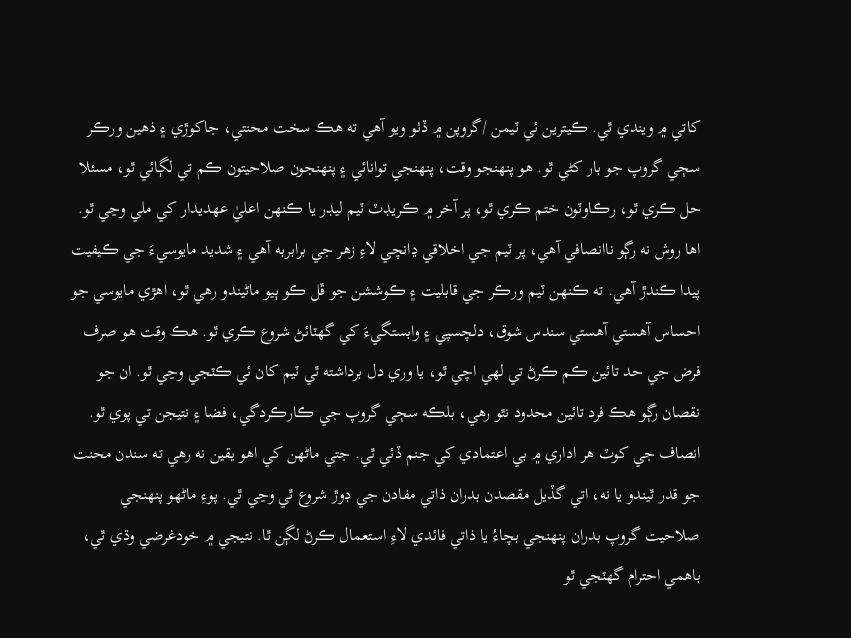کاتي ۾ ويندي ٿي. ڪيترين ئي ٽيمن /گروپن ۾ ڏٺو ويو آهي ته هڪ سخت محنتي، جاکوڙي ۽ ذهين ورڪر سڄي گروپ جو بار کڻي ٿو. هو پنهنجو وقت، پنهنجي توانائي ۽ پنهنجون صلاحيتون ڪم تي لڳائي ٿو، مسئلا حل ڪري ٿو، رڪاوٽون ختم ڪري ٿو، پر آخر ۾ ڪريڊٽ ٽيم ليڊر يا ڪنهن اعليٰ عهديدار کي ملي وڃي ٿو. اها روش نه رڳو ناانصافي آهي، پر ٽيم جي اخلاقي ڍانچي لاءِ زهر جي برابربه آهي ۽ شديد مايوسيءَ جي ڪيفيت پيدا ڪندڙ آهي. ته ڪنهن ٽيم ورڪر جي قابليت ۽ ڪوششن جو ڦل ڪو ٻيو ماڻيندو رهي ٿو، اهڙي مايوسي جو احساس آهستي آهستي سندس شوق، دلچسپي ۽ وابستگيءَ کي گهٽائڻ شروع ڪري ٿو. هڪ وقت هو صرف فرض جي حد تائين ڪم ڪرڻ تي لهي اچي ٿو، يا وري دل برداشته ٿي ٽيم کان ئي ڪٽجي وڃي ٿو. ان جو نقصان رڳو هڪ فرد تائين محدود نٿو رهي، بلڪه سڄي گروپ جي ڪارڪردگي، فضا ۽ نتيجن تي پوي ٿو.
انصاف جي کوٽ هر اداري ۾ بي اعتمادي کي جنم ڏئي ٿي. جتي ماڻهن کي اهو يقين نه رهي ته سندن محنت جو قدر ٿيندو يا نه، اتي گڏيل مقصدن بدران ذاتي مفادن جي ڊوڙ شروع ٿي وڃي ٿي. پوءِ ماڻهو پنهنجي صلاحيت گروپ بدران پنهنجي بچاءُ يا ذاتي فائدي لاءِ استعمال ڪرڻ لڳن ٿا. نتيجي ۾ خودغرضي وڌي ٿي، باهمي احترام گهٽجي ٿو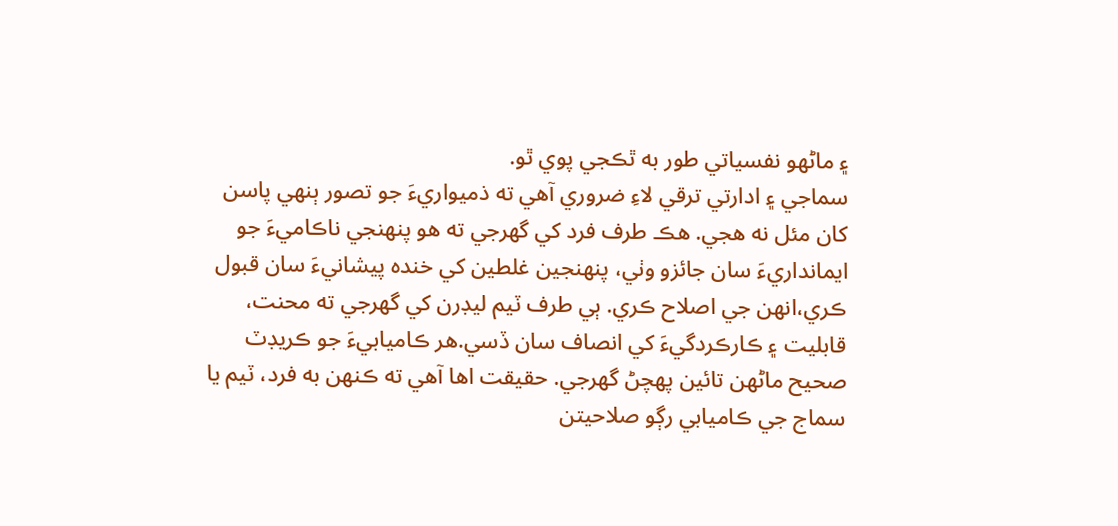۽ ماڻهو نفسياتي طور به ٿڪجي پوي ٿو.
سماجي ۽ ادارتي ترقي لاءِ ضروري آهي ته ذميواريءَ جو تصور ٻنهي پاسن کان مئل نه هجي. هڪ طرف فرد کي گهرجي ته هو پنهنجي ناڪاميءَ جو ايمانداريءَ سان جائزو وٺي، پنهنجين غلطين کي خنده پيشانيءَ سان قبول ڪري،انهن جي اصلاح ڪري. ٻي طرف ٽيم ليڊرن کي گهرجي ته محنت، قابليت ۽ ڪارڪردگيءَ کي انصاف سان ڏسي.هر ڪاميابيءَ جو ڪريڊٽ صحيح ماڻهن تائين پهچڻ گهرجي. حقيقت اها آهي ته ڪنهن به فرد، ٽيم يا سماج جي ڪاميابي رڳو صلاحيتن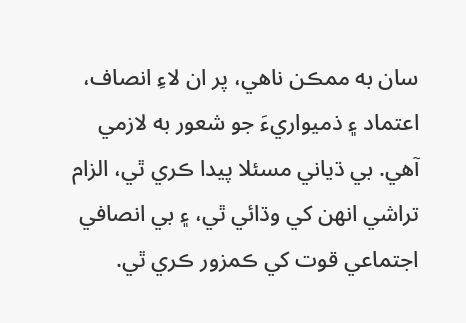سان به ممڪن ناهي، پر ان لاءِ انصاف، اعتماد ۽ ذميواريءَ جو شعور به لازمي آهي. بي ڌياني مسئلا پيدا ڪري ٿي، الزام تراشي انهن کي وڌائي ٿي، ۽ بي انصافي اجتماعي قوت کي ڪمزور ڪري ٿي.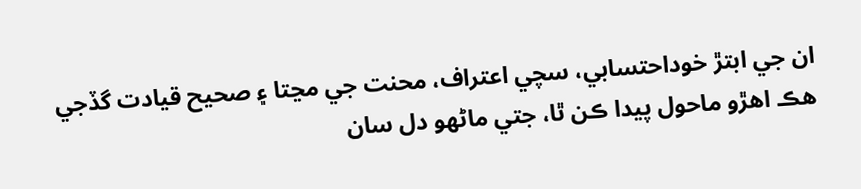ان جي ابتڙ خوداحتسابي، سچي اعتراف، محنت جي مڃتا ۽ صحيح قيادت گڏجي هڪ اهڙو ماحول پيدا ڪن ٿا، جتي ماڻهو دل سان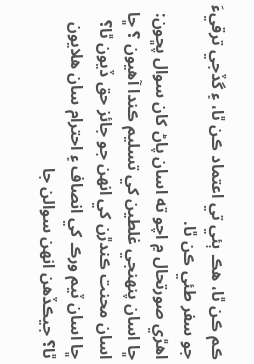ڪم ڪن ٿا، هڪ ٻئي تي اعتماد ڪن ٿا، ۽ گڏجي ترقيءَ جو سفر طئي ڪن ٿا.
اهڙي صورتحال ۾ اچو ته اسان پاڻ کان سوال پڇون: ڇا اسان پنهنجي غلطين کي تسليم ڪندا آهيون ؟ ڇا اسان محنت ڪندڙن کي انهن جو جائز حق ڏيون ٿا؟ ڇا اسان ٽيم ورڪ کي انصاف ۽ احترام سان هلايون ٿا؟ جيڪڏهن انهن سوالن جا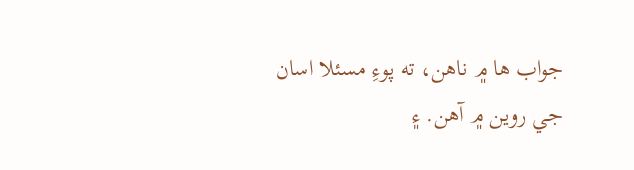جواب ها ۾ ناهن، ته پوءِ مسئلا اسان جي روين ۾ آهن. ۽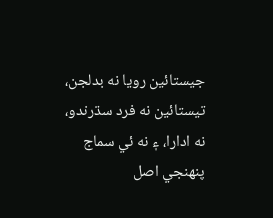جيستائين رويا نه بدلجن، تيستائين نه فرد سڌرندو، نه ادارا، ۽ نه ئي سماج پنهنجي اصل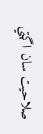صلاحيت سان اڳتي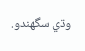وڌي سگهندو.